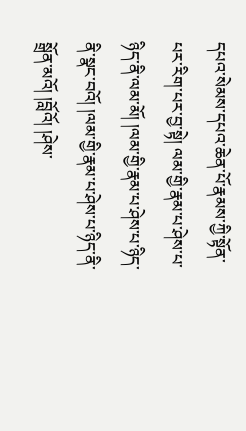དཔའ་སེམས་དཔའ་ཆེན་པོ་རྣམས་ཀྱི་སྟོན་པར་རིག་པར་བྱ་སྟེ། ལམ་གྱི་རྣམ་པ་ཤེས་པ་ཉིད་ནི་ལམ་མོ། །ལམ་གྱི་རྣམ་པ་ཤེས་པ་ཉིད་ནི་སྣང་བའོ། །ལམ་གྱི་རྣམ་པ་ཤེས་པ་ཉིད་ནི་སྒྲོན་མའོ། །བློའོ། །ཤེས་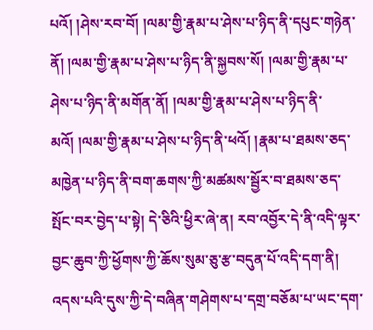པའོ། །ཤེས་རབ་བོ། །ལམ་གྱི་རྣམ་པ་ཤེས་པ་ཉིད་ནི་དཔུང་གཉེན་ནོ། །ལམ་གྱི་རྣམ་པ་ཤེས་པ་ཉིད་ནི་སྐྱབས་སོ། །ལམ་གྱི་རྣམ་པ་ཤེས་པ་ཉིད་ནི་མགོན་ནོ། །ལམ་གྱི་རྣམ་པ་ཤེས་པ་ཉིད་ནི་མའོ། །ལམ་གྱི་རྣམ་པ་ཤེས་པ་ཉིད་ནི་ཕའོ། །རྣམ་པ་ཐམས་ཅད་མཁྱེན་པ་ཉིད་ནི་བག་ཆགས་ཀྱི་མཚམས་སྦྱོར་བ་ཐམས་ཅད་སྤོང་བར་བྱེད་པ་སྟེ། དེ་ཅིའི་ཕྱིར་ཞེ་ན། རབ་འབྱོར་དེ་ནི་འདི་ལྟར་བྱང་ཆུབ་ཀྱི་ཕྱོགས་ཀྱི་ཆོས་སུམ་ཅུ་རྩ་བདུན་པོ་འདི་དག་ནི། འདས་པའི་དུས་ཀྱི་དེ་བཞིན་གཤེགས་པ་དགྲ་བཅོམ་པ་ཡང་དག་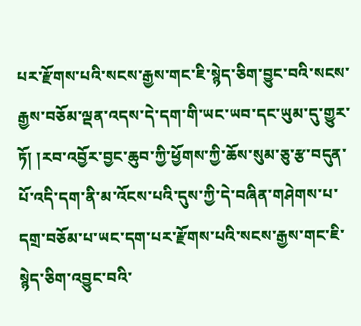པར་རྫོགས་པའི་སངས་རྒྱས་གང་ཇི་སྙེད་ཅིག་བྱུང་བའི་སངས་རྒྱས་བཅོམ་ལྡན་འདས་དེ་དག་གི་ཡང་ཡབ་དང་ཡུམ་དུ་གྱུར་ཏོ། །རབ་འབྱོར་བྱང་ཆུབ་ཀྱི་ཕྱོགས་ཀྱི་ཆོས་སུམ་ཅུ་རྩ་བདུན་པོ་འདི་དག་ནི་མ་འོངས་པའི་དུས་ཀྱི་དེ་བཞིན་གཤེགས་པ་དགྲ་བཅོམ་པ་ཡང་དག་པར་རྫོགས་པའི་སངས་རྒྱས་གང་ཇི་སྙེད་ཅིག་འབྱུང་བའི་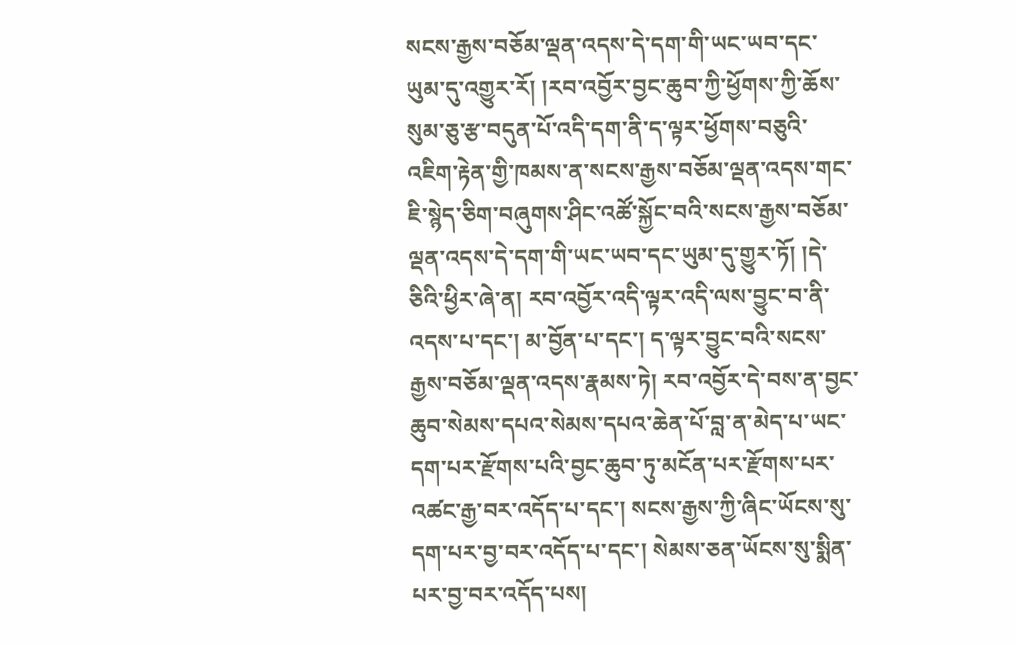སངས་རྒྱས་བཅོམ་ལྡན་འདས་དེ་དག་གི་ཡང་ཡབ་དང་ཡུམ་དུ་འགྱུར་རོ། །རབ་འབྱོར་བྱང་ཆུབ་ཀྱི་ཕྱོགས་ཀྱི་ཆོས་སུམ་ཅུ་རྩ་བདུན་པོ་འདི་དག་ནི་ད་ལྟར་ཕྱོགས་བཅུའི་འཇིག་རྟེན་གྱི་ཁམས་ན་སངས་རྒྱས་བཅོམ་ལྡན་འདས་གང་ཇི་སྙེད་ཅིག་བཞུགས་ཤིང་འཚོ་སྐྱོང་བའི་སངས་རྒྱས་བཅོམ་ལྡན་འདས་དེ་དག་གི་ཡང་ཡབ་དང་ཡུམ་དུ་གྱུར་ཏོ། །དེ་ཅིའི་ཕྱིར་ཞེ་ན། རབ་འབྱོར་འདི་ལྟར་འདི་ལས་བྱུང་བ་ནི་འདས་པ་དང་། མ་བྱོན་པ་དང་། ད་ལྟར་བྱུང་བའི་སངས་རྒྱས་བཅོམ་ལྡན་འདས་རྣམས་ཏེ། རབ་འབྱོར་དེ་བས་ན་བྱང་ཆུབ་སེམས་དཔའ་སེམས་དཔའ་ཆེན་པོ་བླ་ན་མེད་པ་ཡང་དག་པར་རྫོགས་པའི་བྱང་ཆུབ་ཏུ་མངོན་པར་རྫོགས་པར་འཚང་རྒྱ་བར་འདོད་པ་དང་། སངས་རྒྱས་ཀྱི་ཞིང་ཡོངས་སུ་དག་པར་བྱ་བར་འདོད་པ་དང་། སེམས་ཅན་ཡོངས་སུ་སྨིན་པར་བྱ་བར་འདོད་པས།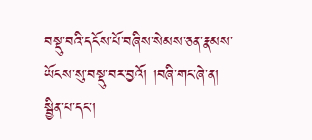བསྡུ་བའི་དངོས་པོ་བཞིས་སེམས་ཅན་རྣམས་ཡོངས་སུ་བསྡུ་བར་བྱའོ། །བཞི་གང་ཞེ་ན། སྦྱིན་པ་དང་།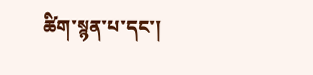ཚིག་སྙན་པ་དང་།